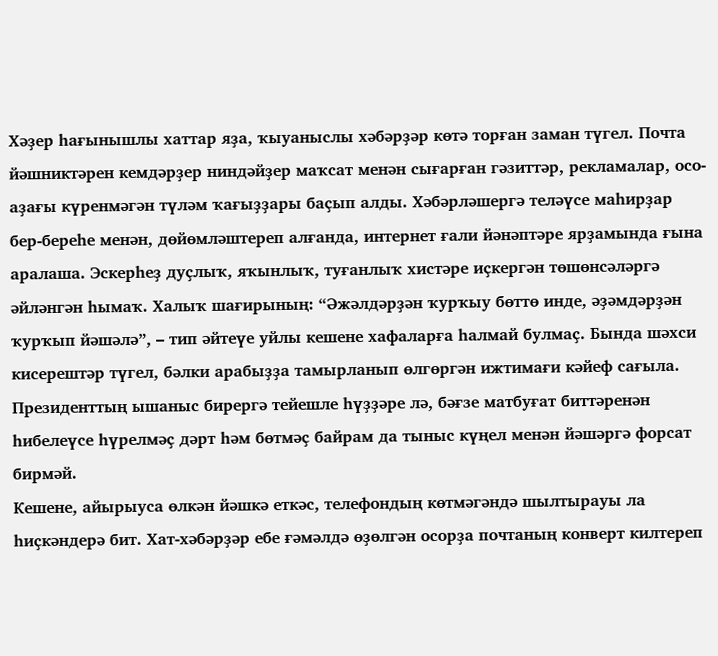Хәҙер һағынышлы хаттар яҙа, ҡыуаныслы хәбәрҙәр көтә торған заман түгел. Почта йәшниктәрен кемдәрҙер ниндәйҙер маҡсат менән сығарған гәзиттәр, рекламалар, осо-аҙағы күренмәгән түләм ҡағыҙҙары баҫып алды. Хәбәрләшергә теләүсе маһирҙар бер-береһе менән, дөйөмләштереп алғанда, интернет ғали йәнәптәре ярҙамында ғына аралаша. Эскерһеҙ дуҫлыҡ, яҡынлыҡ, туғанлыҡ хистәре иҫкергән төшөнсәләргә әйләнгән һымаҡ. Халыҡ шағирының: “Әжәлдәрҙән ҡурҡыу бөттө инде, әҙәмдәрҙән ҡурҡып йәшәлә”, – тип әйтеүе уйлы кешене хафаларға һалмай булмаҫ. Бында шәхси кисерештәр түгел, бәлки арабыҙҙа тамырланып өлгөргән ижтимағи кәйеф сағыла.
Президенттың ышаныс бирергә тейешле һүҙҙәре лә, бәғзе матбуғат биттәренән һибелеүсе һүрелмәҫ дәрт һәм бөтмәҫ байрам да тыныс күңел менән йәшәргә форсат бирмәй.
Кешене, айырыуса өлкән йәшкә еткәс, телефондың көтмәгәндә шылтырауы ла һиҫкәндерә бит. Хат-хәбәрҙәр ебе ғәмәлдә өҙөлгән осорҙа почтаның конверт килтереп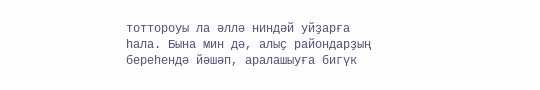тоттороуы ла әллә ниндәй уйҙарға һала. Бына мин дә, алыҫ райондарҙың береһендә йәшәп, аралашыуға бигүк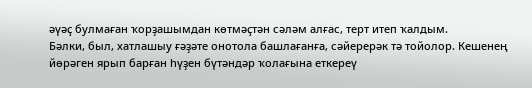әүәҫ булмаған ҡорҙашымдан көтмәҫтән сәләм алғас, терт итеп ҡалдым.
Бәлки, был, хатлашыу ғәҙәте онотола башлағанға, сәйерерәк тә тойолор. Кешенең йөрәген ярып барған һүҙен бүтәндәр ҡолағына еткереү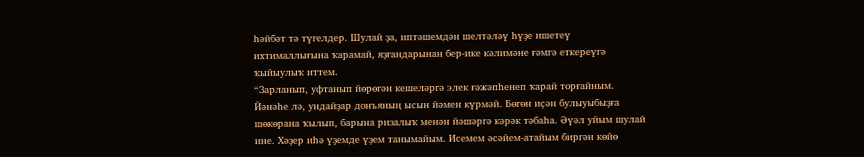һәйбәт тә түгелдер. Шулай ҙа, иптәшемдән шелтәләү һүҙе ишетеү ихтималлығына ҡарамай, яҙғандарынан бер-ике кәлимәне ғәмгә еткереүгә ҡыйыулыҡ иттем.
“Зарланып, уфтанып йөрөгән кешеләргә элек ғәжәпһенеп ҡарай торғайным. Йәнәһе лә, ундайҙар донъяның ысын йәмен күрмәй. Бөгөн иҫән булыуыбыҙға шөкөрана ҡылып, барына ризалыҡ менән йәшәргә кәрәк тәбаһа. Әүәл уйым шулай ине. Хәҙер иһә үҙемде үҙем танымайым. Исемем әсәйем-атайым биргән көйө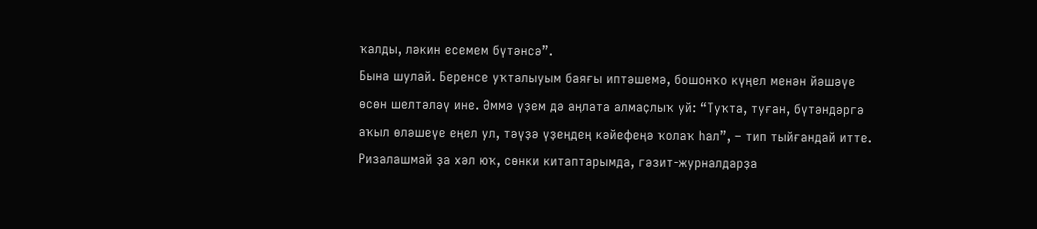ҡалды, ләкин есемем бүтәнсә”.
Бына шулай. Беренсе уҡталыуым баяғы иптәшемә, бошонҡо күңел менән йәшәүе өсөн шелтәләү ине. Әммә үҙем дә аңлата алмаҫлыҡ уй: “Туҡта, туған, бүтәндәргә аҡыл өләшеүе еңел ул, тәүҙә үҙеңдең кәйефеңә ҡолаҡ һал”, – тип тыйғандай итте. Ризалашмай ҙа хәл юҡ, сөнки китаптарымда, гәзит-журналдарҙа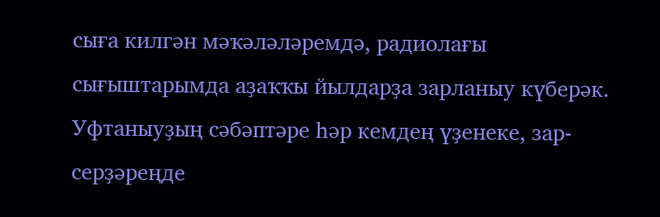сыға килгән мәҡәләләремдә, радиолағы сығыштарымда аҙаҡҡы йылдарҙа зарланыу күберәк. Уфтаныуҙың сәбәптәре һәр кемдең үҙенеке, зар-серҙәреңде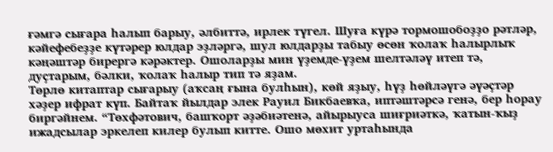ғәмгә сығара һалып барыу, әлбиттә, ирлек түгел. Шуға күрә тормошобоҙҙо рәтләр, кәйефебеҙҙе күтәрер юлдар эҙләргә, шул юлдарҙы табыу өсөн ҡолаҡ һалырлыҡ кәңәштәр бирергә кәрәктер. Ошоларҙы мин үҙемде-үҙем шелтәләү итеп тә, дуҫтарым, бәлки, ҡолаҡ һалыр тип тә яҙам.
Төрлө китаптар сығарыу (аҡсаң ғына булһын), көй яҙыу, һүҙ һөйләүгә әүәҫтәр хәҙер ифрат күп. Байтаҡ йылдар элек Рауил Бикбаевҡа, иптәштәрсә генә, бер һорау биргәйнем. “Төхфәтович, башҡорт әҙәбиәтенә, айырыуса шиғриәткә, ҡатын-ҡыҙ ижадсылар эркелеп килер булып китте. Ошо мөхит уртаһында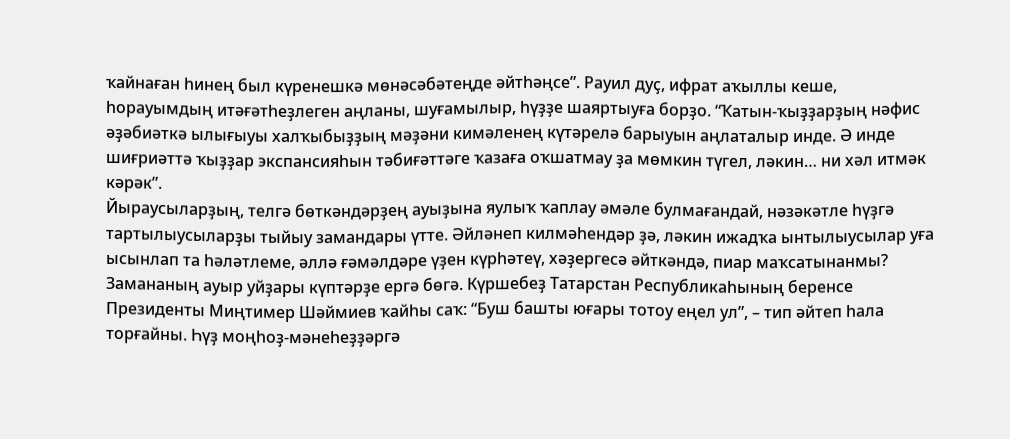ҡайнаған һинең был күренешкә мөнәсәбәтеңде әйтһәңсе”. Рауил дуҫ, ифрат аҡыллы кеше, һорауымдың итәғәтһеҙлеген аңланы, шуғамылыр, һүҙҙе шаяртыуға борҙо. “Ҡатын-ҡыҙҙарҙың нәфис әҙәбиәткә ылығыуы халҡыбыҙҙың мәҙәни кимәленең күтәрелә барыуын аңлаталыр инде. Ә инде шиғриәттә ҡыҙҙар экспансияһын тәбиғәттәге ҡазаға оҡшатмау ҙа мөмкин түгел, ләкин… ни хәл итмәк кәрәк”.
Йыраусыларҙың, телгә бөткәндәрҙең ауыҙына яулыҡ ҡаплау әмәле булмағандай, нәзәкәтле һүҙгә тартылыусыларҙы тыйыу замандары үтте. Әйләнеп килмәһендәр ҙә, ләкин ижадҡа ынтылыусылар уға ысынлап та һәләтлеме, әллә ғәмәлдәре үҙен күрһәтеү, хәҙергесә әйткәндә, пиар маҡсатынанмы?
Замананың ауыр уйҙары күптәрҙе ергә бөгә. Күршебеҙ Татарстан Республикаһының беренсе Президенты Миңтимер Шәймиев ҡайһы саҡ: “Буш башты юғары тотоу еңел ул”, – тип әйтеп һала торғайны. Һүҙ моңһоҙ-мәнеһеҙҙәргә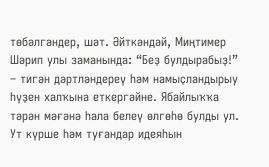төбәлгәндер, шәт. Әйткәндәй, Миңтимер Шәрип улы заманында: “Беҙ булдырабыҙ!” – тигән дәртләндереү һәм намыҫландырыу һүҙен халҡына еткергәйне. Ябайлыҡҡа тәрән мәғәнә һала белеү өлгөһө булды ул. Ут күрше һәм туғандар идеяһын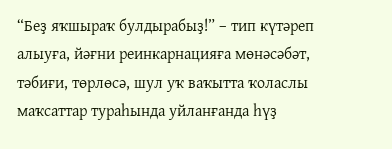“Беҙ яҡшыраҡ булдырабыҙ!” – тип күтәреп алыуға, йәғни реинкарнацияға мөнәсәбәт, тәбиғи, төрлөсә, шул уҡ ваҡытта ҡоласлы маҡсаттар тураһында уйланғанда һүҙ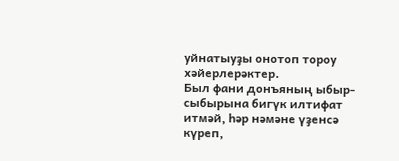уйнатыуҙы онотоп тороу хәйерлерәктер.
Был фани донъяның ыбыр-сыбырына бигүк илтифат итмәй, һәр нәмәне үҙенсә күреп,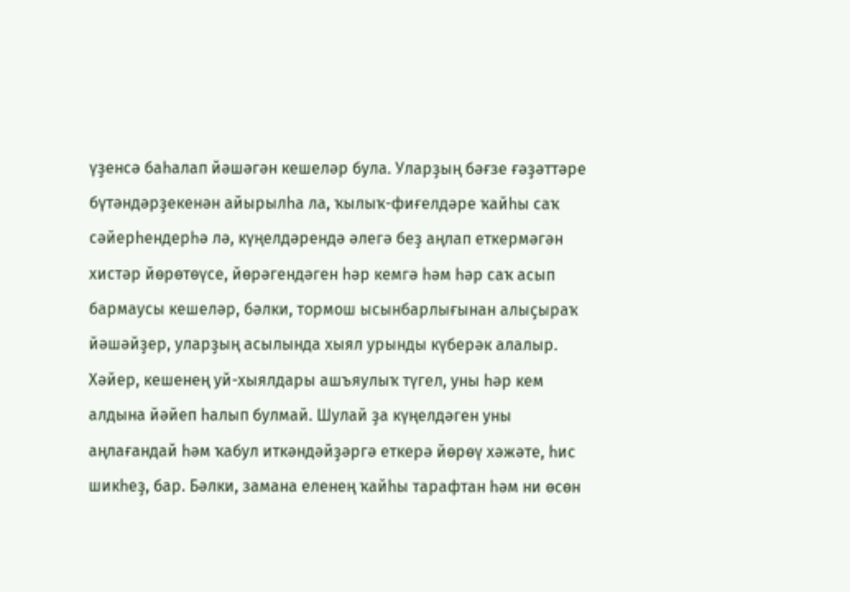үҙенсә баһалап йәшәгән кешеләр була. Уларҙың бәғзе ғәҙәттәре бүтәндәрҙекенән айырылһа ла, ҡылыҡ-фиғелдәре ҡайһы саҡ сәйерһендерһә лә, күңелдәрендә әлегә беҙ аңлап еткермәгән хистәр йөрөтөүсе, йөрәгендәген һәр кемгә һәм һәр саҡ асып бармаусы кешеләр, бәлки, тормош ысынбарлығынан алыҫыраҡ йәшәйҙер, уларҙың асылында хыял урынды күберәк алалыр. Хәйер, кешенең уй-хыялдары ашъяулыҡ түгел, уны һәр кем алдына йәйеп һалып булмай. Шулай ҙа күңелдәген уны аңлағандай һәм ҡабул иткәндәйҙәргә еткерә йөрөү хәжәте, һис шикһеҙ, бар. Бәлки, замана еленең ҡайһы тарафтан һәм ни өсөн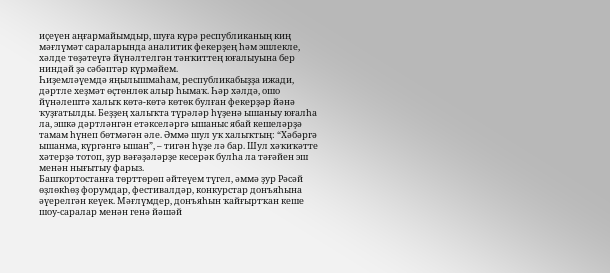иҫеүен аңғармайымдыр, шуға күрә республиканың киң мәғлүмәт сараларында аналитик фекерҙең һәм эшлекле, хәлде төҙәтеүгә йүнәлтелгән тәнҡиттең юғалыуына бер ниндәй ҙә сәбәптәр күрмәйем.
Һиҙемләүемдә яңылышмаһам, республикабыҙҙа ижади, дәртле хеҙмәт өҫтөнлөк алыр һымаҡ. Һәр хәлдә, ошо йүнәлештә халыҡ көтә-көтә көтөк булған фекерҙәр йәнә ҡуҙғатылды. Беҙҙең халыҡта түрәләр һүҙенә ышаныу юғалһа ла, эшкә дәртләнгән етәкселәргә ышаныс ябай кешеләрҙә тамам һүнеп бөтмәгән әле. Әммә шул уҡ халыҡтың: “Хәбәргә ышанма, күргәнгә ышан”, – тигән һүҙе лә бар. Шул хәҡиҡәтте хәтерҙә тотоп, ҙур вәғәҙәләрҙе кесерәк булһа ла тәғәйен эш менән нығытыу фарыз.
Башҡортостанға төрттөрөп әйтеүем түгел, әммә ҙур Рәсәй өҙлөкһөҙ форумдар, фестивалдәр, конкурстар донъяһына әүерелгән кеүек. Мәғлүмдер, донъяһын ҡайғыртҡан кеше шоу-саралар менән генә йәшәй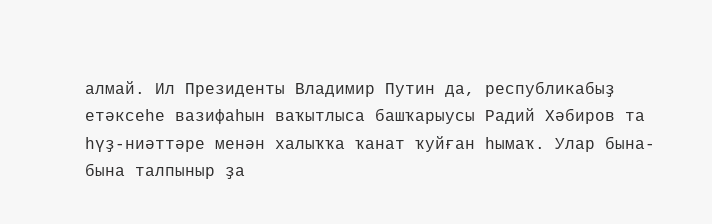алмай. Ил Президенты Владимир Путин да, республикабыҙ етәксеһе вазифаһын ваҡытлыса башҡарыусы Радий Хәбиров та һүҙ-ниәттәре менән халыҡҡа ҡанат ҡуйған һымаҡ. Улар бына-бына талпыныр ҙа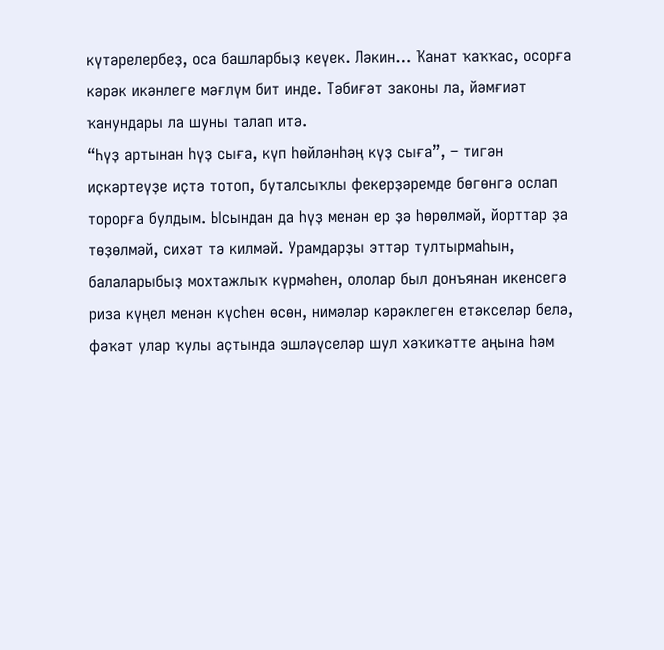күтәрелербеҙ, оса башларбыҙ кеүек. Ләкин… Ҡанат ҡаҡҡас, осорға кәрәк икәнлеге мәғлүм бит инде. Тәбиғәт законы ла, йәмғиәт ҡанундары ла шуны талап итә.
“Һүҙ артынан һүҙ сыға, күп һөйләнһәң күҙ сыға”, – тигән иҫкәртеүҙе иҫтә тотоп, буталсыҡлы фекерҙәремде бөгөнгә ослап торорға булдым. Ысындан да һүҙ менән ер ҙә һөрөлмәй, йорттар ҙа төҙөлмәй, сихәт тә килмәй. Урамдарҙы эттәр тултырмаһын, балаларыбыҙ мохтажлыҡ күрмәһен, ололар был донъянан икенсегә риза күңел менән күсһен өсөн, нимәләр кәрәклеген етәкселәр белә, фәҡәт улар ҡулы аҫтында эшләүселәр шул хәҡиҡәтте аңына һәм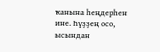ҡанына һеңдерһен ине. Һүҙҙең осо, ысындан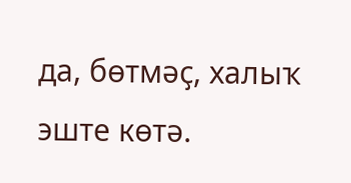да, бөтмәҫ, халыҡ эште көтә.